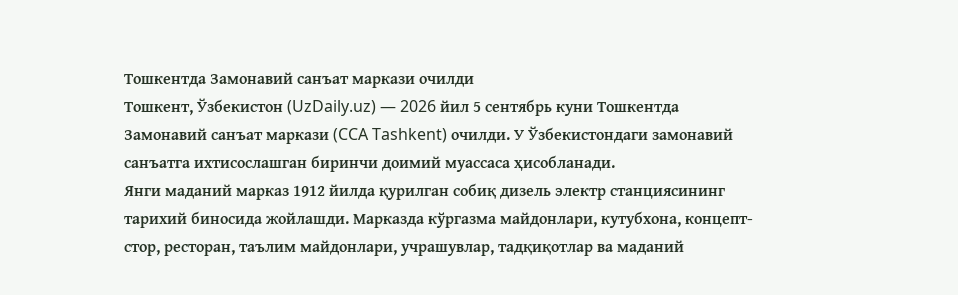Тошкентда Замонавий санъат маркази очилди
Тошкент, Ўзбекистон (UzDaily.uz) — 2026 йил 5 сентябрь куни Тошкентда Замонавий санъат маркази (CCA Tashkent) очилди. У Ўзбекистондаги замонавий санъатга ихтисослашган биринчи доимий муассаса ҳисобланади.
Янги маданий марказ 1912 йилда қурилган собиқ дизель электр станциясининг тарихий биносида жойлашди. Марказда кўргазма майдонлари, кутубхона, концепт-стор, ресторан, таълим майдонлари, учрашувлар, тадқиқотлар ва маданий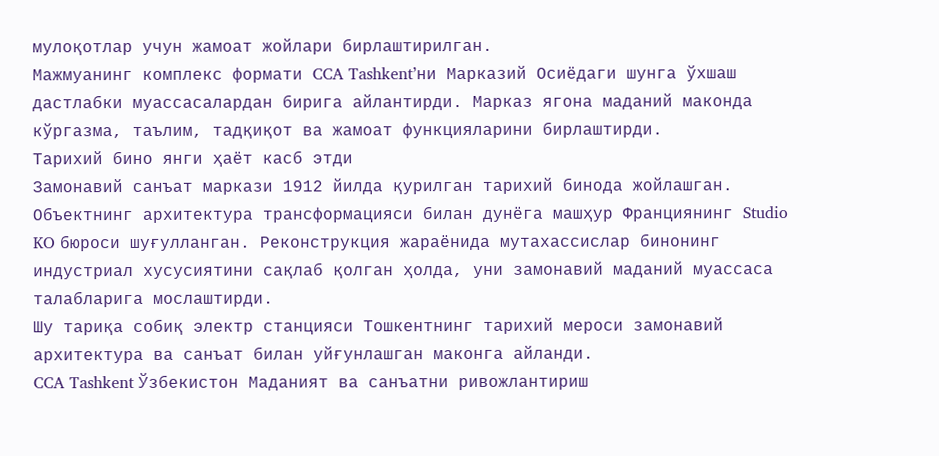мулоқотлар учун жамоат жойлари бирлаштирилган.
Мажмуанинг комплекс формати CCA Tashkent’ни Марказий Осиёдаги шунга ўхшаш дастлабки муассасалардан бирига айлантирди. Марказ ягона маданий маконда кўргазма, таълим, тадқиқот ва жамоат функцияларини бирлаштирди.
Тарихий бино янги ҳаёт касб этди
Замонавий санъат маркази 1912 йилда қурилган тарихий бинода жойлашган. Объектнинг архитектура трансформацияси билан дунёга машҳур Франциянинг Studio KO бюроси шуғулланган. Реконструкция жараёнида мутахассислар бинонинг индустриал хусусиятини сақлаб қолган ҳолда, уни замонавий маданий муассаса талабларига мослаштирди.
Шу тариқа собиқ электр станцияси Тошкентнинг тарихий мероси замонавий архитектура ва санъат билан уйғунлашган маконга айланди.
CCA Tashkent Ўзбекистон Маданият ва санъатни ривожлантириш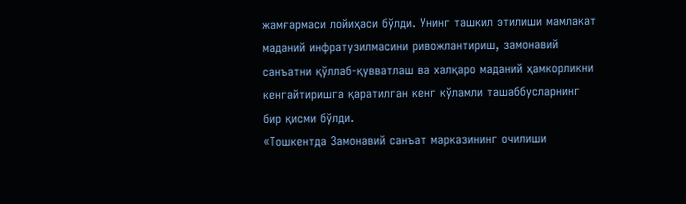жамғармаси лойиҳаси бўлди. Унинг ташкил этилиши мамлакат маданий инфратузилмасини ривожлантириш, замонавий санъатни қўллаб-қувватлаш ва халқаро маданий ҳамкорликни кенгайтиришга қаратилган кенг кўламли ташаббусларнинг бир қисми бўлди.
«Тошкентда Замонавий санъат марказининг очилиши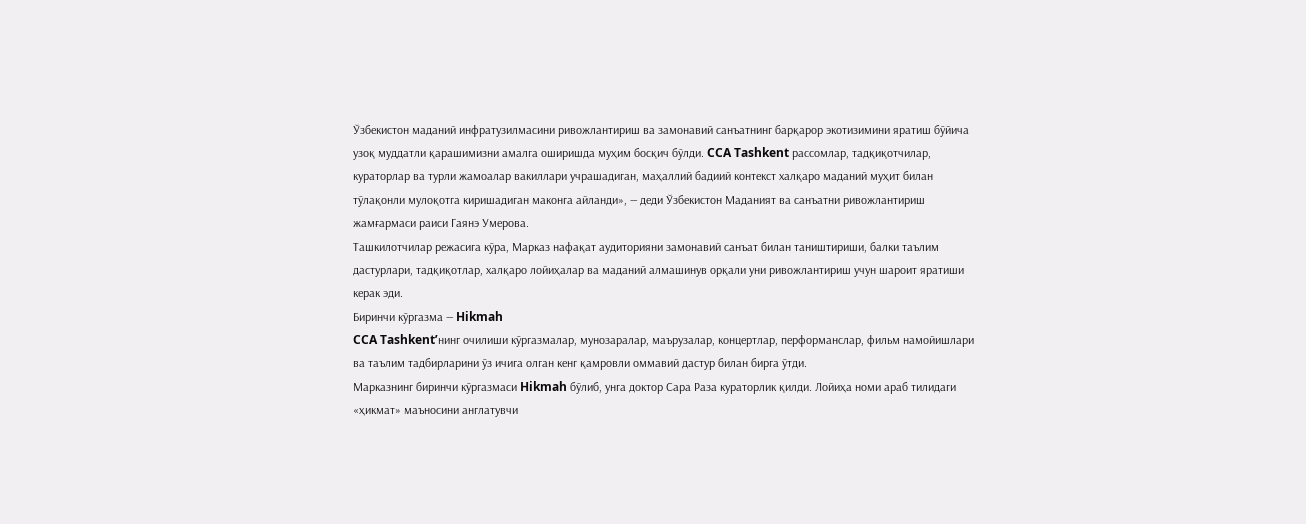Ўзбекистон маданий инфратузилмасини ривожлантириш ва замонавий санъатнинг барқарор экотизимини яратиш бўйича узоқ муддатли қарашимизни амалга оширишда муҳим босқич бўлди. CCA Tashkent рассомлар, тадқиқотчилар, кураторлар ва турли жамоалар вакиллари учрашадиган, маҳаллий бадиий контекст халқаро маданий муҳит билан тўлақонли мулоқотга киришадиган маконга айланди», — деди Ўзбекистон Маданият ва санъатни ривожлантириш жамғармаси раиси Гаянэ Умерова.
Ташкилотчилар режасига кўра, Марказ нафақат аудиторияни замонавий санъат билан таништириши, балки таълим дастурлари, тадқиқотлар, халқаро лойиҳалар ва маданий алмашинув орқали уни ривожлантириш учун шароит яратиши керак эди.
Биринчи кўргазма — Hikmah
CCA Tashkent’нинг очилиши кўргазмалар, мунозаралар, маърузалар, концертлар, перформанслар, фильм намойишлари ва таълим тадбирларини ўз ичига олган кенг қамровли оммавий дастур билан бирга ўтди.
Марказнинг биринчи кўргазмаси Hikmah бўлиб, унга доктор Сара Раза кураторлик қилди. Лойиҳа номи араб тилидаги «ҳикмат» маъносини англатувчи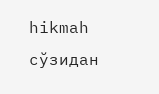hikmah сўзидан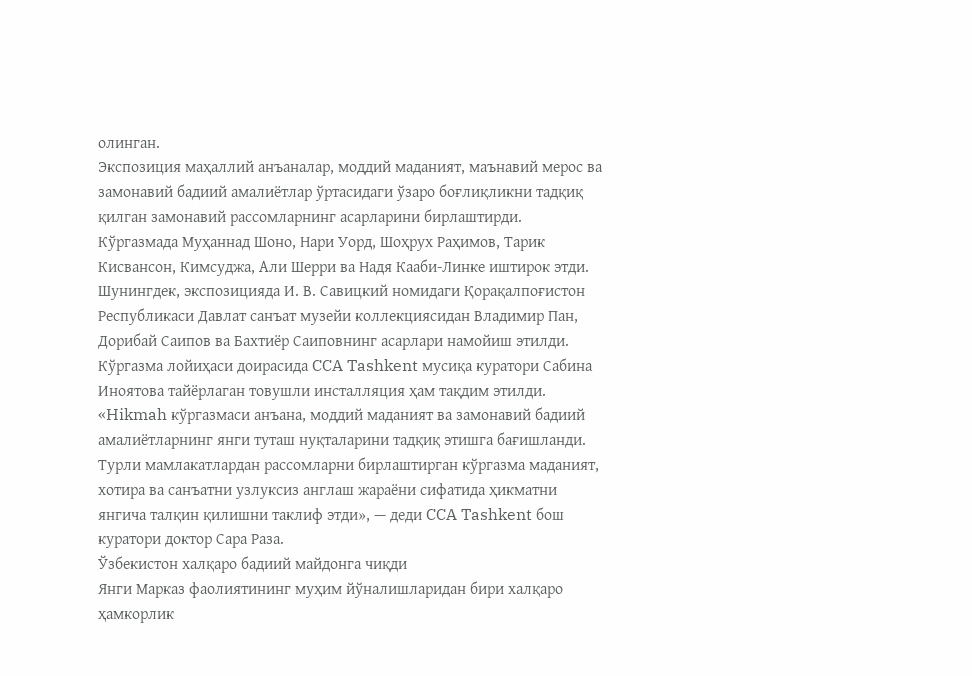олинган.
Экспозиция маҳаллий анъаналар, моддий маданият, маънавий мерос ва замонавий бадиий амалиётлар ўртасидаги ўзаро боғлиқликни тадқиқ қилган замонавий рассомларнинг асарларини бирлаштирди.
Кўргазмада Муҳаннад Шоно, Нари Уорд, Шоҳрух Раҳимов, Тарик Кисвансон, Кимсуджа, Али Шерри ва Надя Кааби-Линке иштирок этди. Шунингдек, экспозицияда И. В. Савицкий номидаги Қорақалпоғистон Республикаси Давлат санъат музейи коллекциясидан Владимир Пан, Дорибай Саипов ва Бахтиёр Саиповнинг асарлари намойиш этилди.
Кўргазма лойиҳаси доирасида CCA Tashkent мусиқа куратори Сабина Иноятова тайёрлаган товушли инсталляция ҳам тақдим этилди.
«Hikmah кўргазмаси анъана, моддий маданият ва замонавий бадиий амалиётларнинг янги туташ нуқталарини тадқиқ этишга бағишланди. Турли мамлакатлардан рассомларни бирлаштирган кўргазма маданият, хотира ва санъатни узлуксиз англаш жараёни сифатида ҳикматни янгича талқин қилишни таклиф этди», — деди CCA Tashkent бош куратори доктор Сара Раза.
Ўзбекистон халқаро бадиий майдонга чиқди
Янги Марказ фаолиятининг муҳим йўналишларидан бири халқаро ҳамкорлик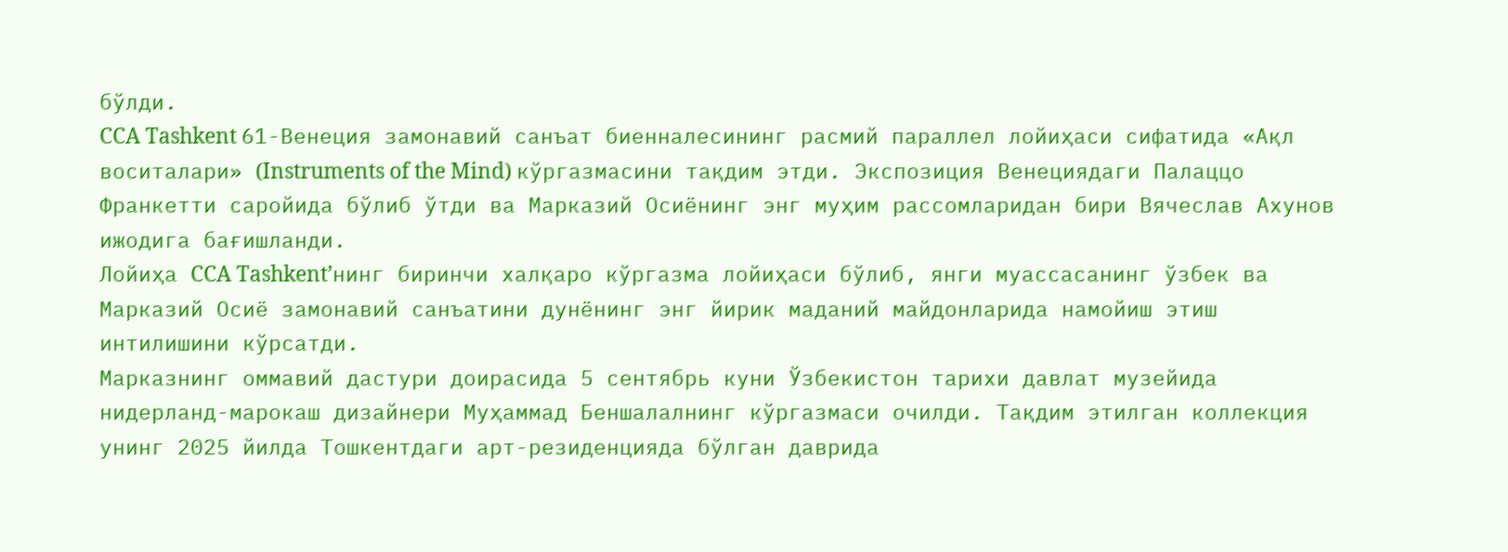бўлди.
CCA Tashkent 61-Венеция замонавий санъат биенналесининг расмий параллел лойиҳаси сифатида «Ақл воситалари» (Instruments of the Mind) кўргазмасини тақдим этди. Экспозиция Венециядаги Палаццо Франкетти саройида бўлиб ўтди ва Марказий Осиёнинг энг муҳим рассомларидан бири Вячеслав Ахунов ижодига бағишланди.
Лойиҳа CCA Tashkent’нинг биринчи халқаро кўргазма лойиҳаси бўлиб, янги муассасанинг ўзбек ва Марказий Осиё замонавий санъатини дунёнинг энг йирик маданий майдонларида намойиш этиш интилишини кўрсатди.
Марказнинг оммавий дастури доирасида 5 сентябрь куни Ўзбекистон тарихи давлат музейида нидерланд-марокаш дизайнери Муҳаммад Беншалалнинг кўргазмаси очилди. Тақдим этилган коллекция унинг 2025 йилда Тошкентдаги арт-резиденцияда бўлган даврида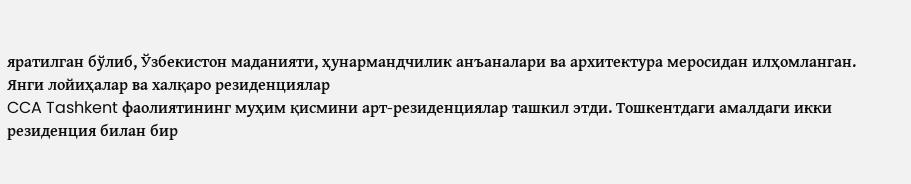яратилган бўлиб, Ўзбекистон маданияти, ҳунармандчилик анъаналари ва архитектура меросидан илҳомланган.
Янги лойиҳалар ва халқаро резиденциялар
CCA Tashkent фаолиятининг муҳим қисмини арт-резиденциялар ташкил этди. Тошкентдаги амалдаги икки резиденция билан бир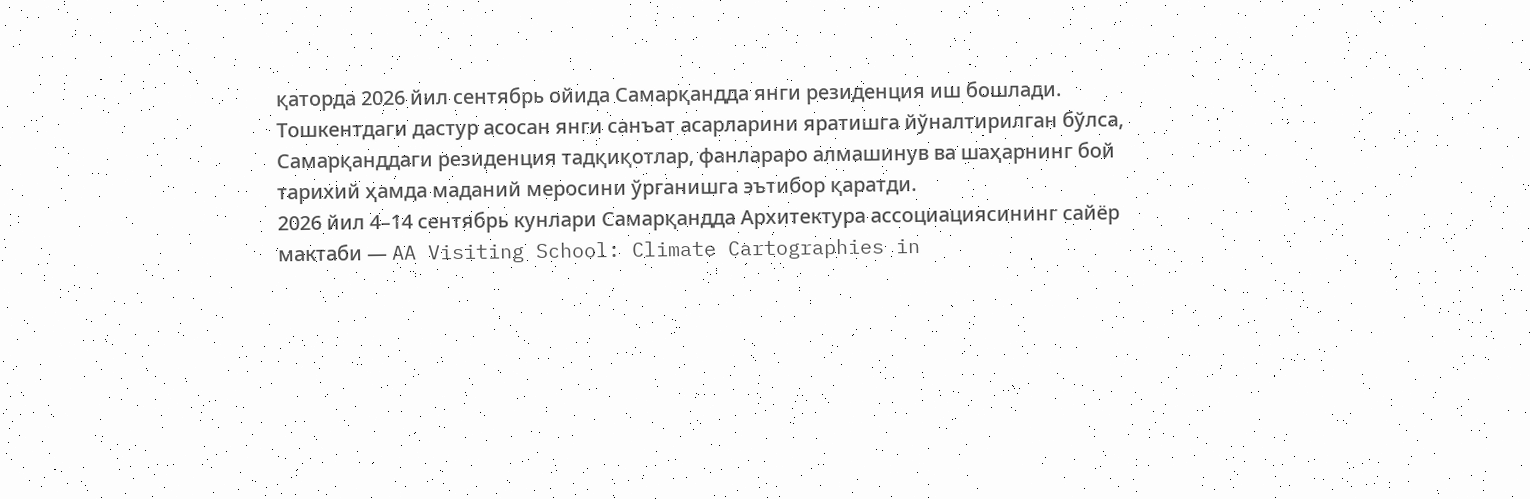қаторда 2026 йил сентябрь ойида Самарқандда янги резиденция иш бошлади.
Тошкентдаги дастур асосан янги санъат асарларини яратишга йўналтирилган бўлса, Самарқанддаги резиденция тадқиқотлар, фанлараро алмашинув ва шаҳарнинг бой тарихий ҳамда маданий меросини ўрганишга эътибор қаратди.
2026 йил 4–14 сентябрь кунлари Самарқандда Архитектура ассоциациясининг сайёр мактаби — AA Visiting School: Climate Cartographies in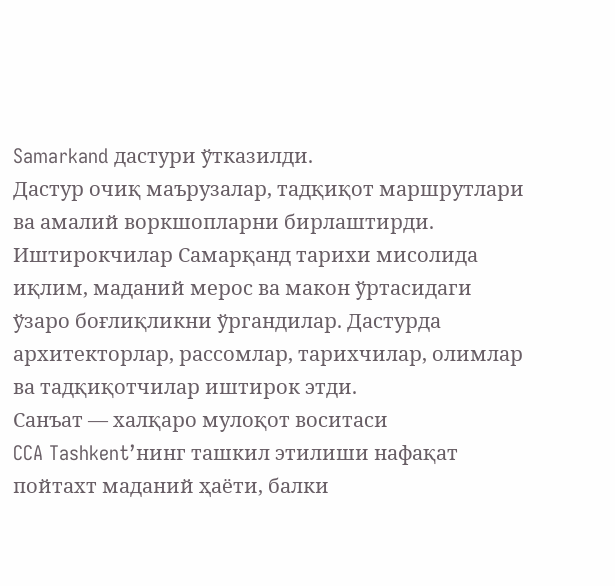Samarkand дастури ўтказилди.
Дастур очиқ маърузалар, тадқиқот маршрутлари ва амалий воркшопларни бирлаштирди. Иштирокчилар Самарқанд тарихи мисолида иқлим, маданий мерос ва макон ўртасидаги ўзаро боғлиқликни ўргандилар. Дастурда архитекторлар, рассомлар, тарихчилар, олимлар ва тадқиқотчилар иштирок этди.
Санъат — халқаро мулоқот воситаси
CCA Tashkent’нинг ташкил этилиши нафақат пойтахт маданий ҳаёти, балки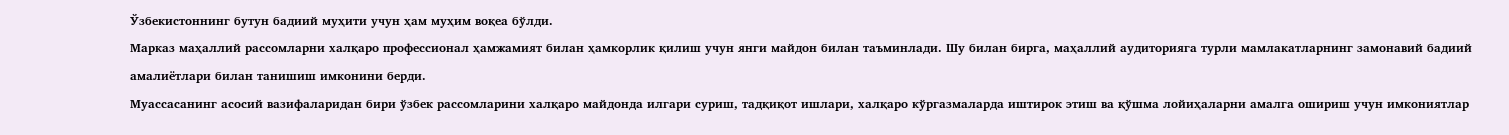Ўзбекистоннинг бутун бадиий муҳити учун ҳам муҳим воқеа бўлди.
Марказ маҳаллий рассомларни халқаро профессионал ҳамжамият билан ҳамкорлик қилиш учун янги майдон билан таъминлади. Шу билан бирга, маҳаллий аудиторияга турли мамлакатларнинг замонавий бадиий амалиётлари билан танишиш имконини берди.
Муассасанинг асосий вазифаларидан бири ўзбек рассомларини халқаро майдонда илгари суриш, тадқиқот ишлари, халқаро кўргазмаларда иштирок этиш ва қўшма лойиҳаларни амалга ошириш учун имкониятлар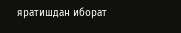яратишдан иборат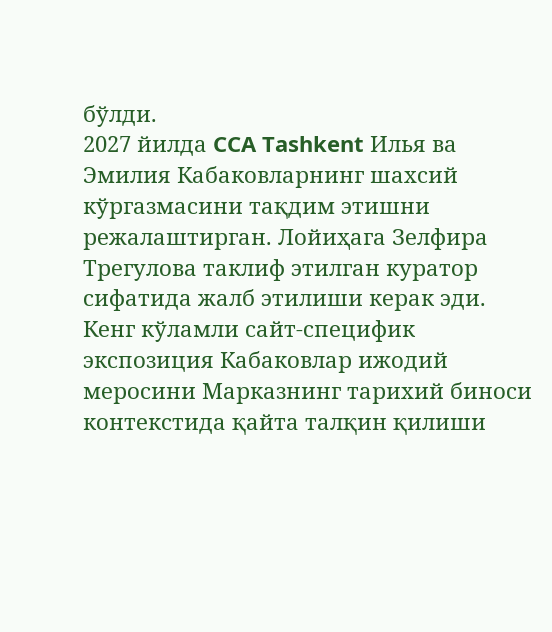бўлди.
2027 йилда CCA Tashkent Илья ва Эмилия Кабаковларнинг шахсий кўргазмасини тақдим этишни режалаштирган. Лойиҳага Зелфира Трегулова таклиф этилган куратор сифатида жалб этилиши керак эди. Кенг кўламли сайт-специфик экспозиция Кабаковлар ижодий меросини Марказнинг тарихий биноси контекстида қайта талқин қилиши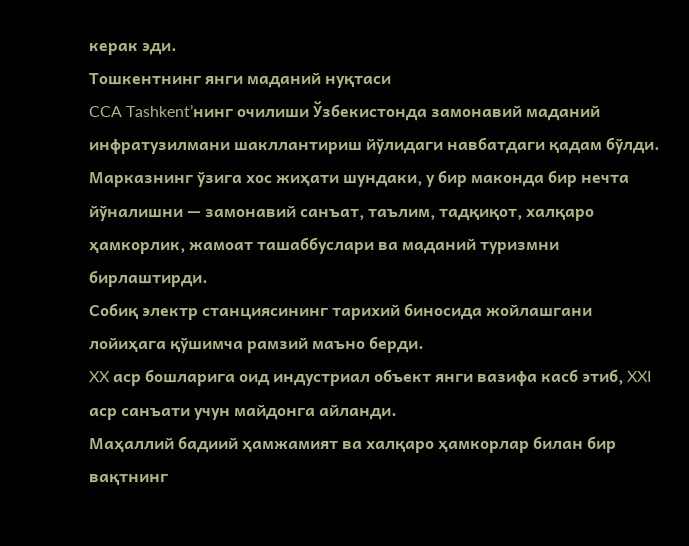керак эди.
Тошкентнинг янги маданий нуқтаси
CCA Tashkent’нинг очилиши Ўзбекистонда замонавий маданий инфратузилмани шакллантириш йўлидаги навбатдаги қадам бўлди.
Марказнинг ўзига хос жиҳати шундаки, у бир маконда бир нечта йўналишни — замонавий санъат, таълим, тадқиқот, халқаро ҳамкорлик, жамоат ташаббуслари ва маданий туризмни бирлаштирди.
Собиқ электр станциясининг тарихий биносида жойлашгани лойиҳага қўшимча рамзий маъно берди.
XX аср бошларига оид индустриал объект янги вазифа касб этиб, XXI аср санъати учун майдонга айланди.
Маҳаллий бадиий ҳамжамият ва халқаро ҳамкорлар билан бир вақтнинг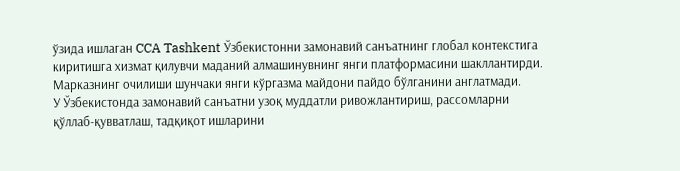ўзида ишлаган CCA Tashkent Ўзбекистонни замонавий санъатнинг глобал контекстига киритишга хизмат қилувчи маданий алмашинувнинг янги платформасини шакллантирди.
Марказнинг очилиши шунчаки янги кўргазма майдони пайдо бўлганини англатмади.
У Ўзбекистонда замонавий санъатни узоқ муддатли ривожлантириш, рассомларни қўллаб-қувватлаш, тадқиқот ишларини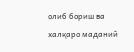олиб бориш ва халқаро маданий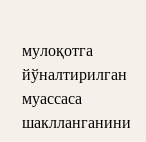мулоқотга йўналтирилган муассаса шаклланганини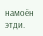намоён этди.